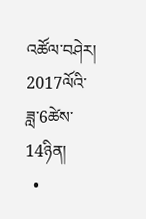འཚོལ་བཤེར།
2017ལོའི་ཟླ་6ཚེས་14ཉིན།
  •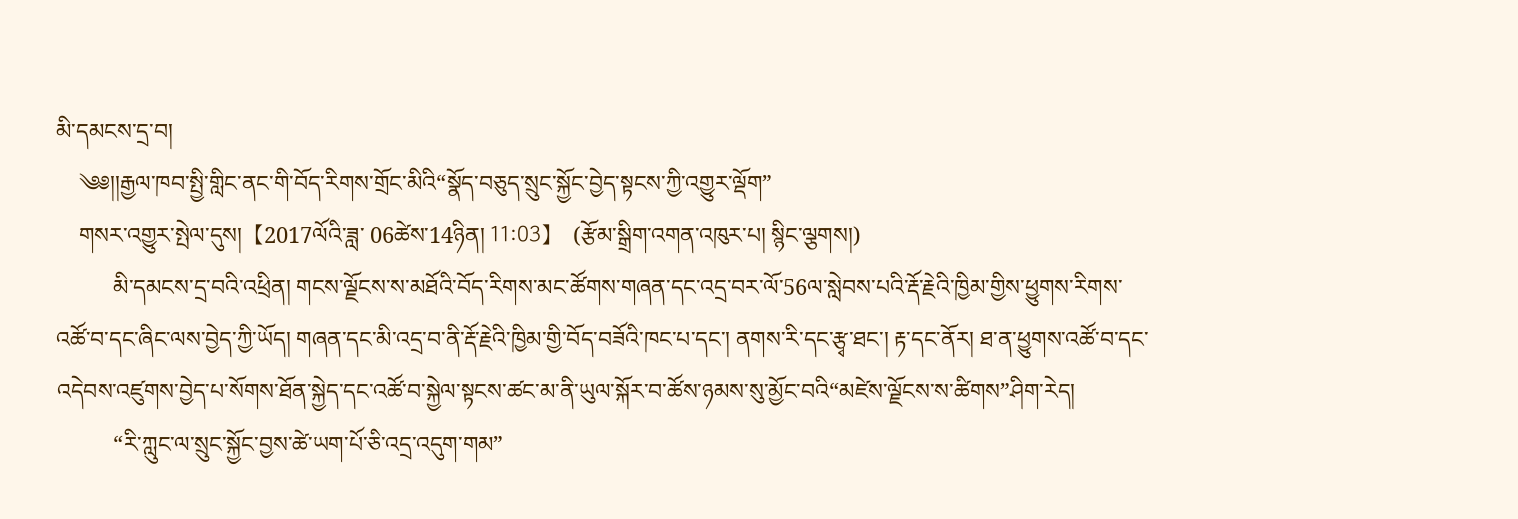མི་དམངས་དྲ་བ།
    ༄༅།།རྒྱལ་ཁབ་སྤྱི་གླིང་ནང་གི་བོད་རིགས་གྲོང་མིའི“སྣོད་བཅུད་སྲུང་སྐྱོང་བྱེད་སྟངས་ཀྱི་འགྱུར་ལྡོག”
    གསར་འགྱུར་སྤེལ་དུས།  【2017ལོའི་ཟླ་ 06ཚེས་14ཉིན། 11:03】   (རྩོམ་སྒྲིག་འགན་འཁུར་པ། སྙིང་ལྕགས།)
          མི་དམངས་དྲ་བའི་འཕྲིན། གངས་ལྗོངས་ས་མཐོའི་བོད་རིགས་མང་ཚོགས་གཞན་དང་འདྲ་བར་ལོ་56ལ་སླེབས་པའི་རྡོ་རྗེའི་ཁྱིམ་གྱིས་ཕྱུགས་རིགས་འཚོ་བ་དང་ཞིང་ལས་བྱེད་ཀྱི་ཡོད། གཞན་དང་མི་འདྲ་བ་ནི་རྡོ་རྗེའི་ཁྱིམ་གྱི་བོད་བཟོའི་ཁང་པ་དང་། ནགས་རི་དང་རྩྭ་ཐང་། རྟ་དང་ནོར། ཐ་ན་ཕྱུགས་འཚོ་བ་དང་འདེབས་འཛུགས་བྱེད་པ་སོགས་ཐོན་སྐྱེད་དང་འཚོ་བ་སྐྱེལ་སྟངས་ཚང་མ་ནི་ཡུལ་སྐོར་བ་ཚོས་ཉམས་སུ་མྱོང་བའི“མཛེས་ལྗོངས་ས་ཚིགས”ཤིག་རེད།
          “རི་ཀླུང་ལ་སྲུང་སྐྱོང་བྱས་ཚེ་ཡག་པོ་ཅི་འདྲ་འདུག་གམ”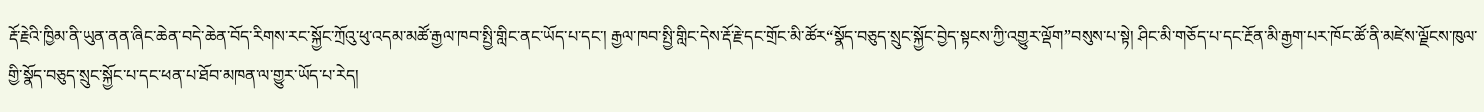རྡོ་རྗེའི་ཁྱིམ་ནི་ཡུན་ནན་ཞིང་ཆེན་བདེ་ཆེན་བོད་རིགས་རང་སྐྱོང་ཀྲོའུ་ཕུ་འདམ་མཚོ་རྒྱལ་ཁབ་སྤྱི་གླིང་ནང་ཡོད་པ་དང་། རྒྱལ་ཁབ་སྤྱི་གླིང་དེས་རྡོ་རྗེ་དང་གྲོང་མི་ཚོར“སྣོད་བཅུད་སྲུང་སྐྱོང་བྱེད་སྟངས་ཀྱི་འགྱུར་ལྡོག”བསུས་པ་སྟེ། ཤིང་མི་གཅོད་པ་དང་རྔོན་མི་རྒྱག་པར་ཁོང་ཚོ་ནི་མཛེས་ལྗོངས་ཁུལ་གྱི་སྣོད་བཅུད་སྲུང་སྐྱོང་པ་དང་ཕན་པ་ཐོབ་མཁན་ལ་གྱུར་ཡོད་པ་རེད།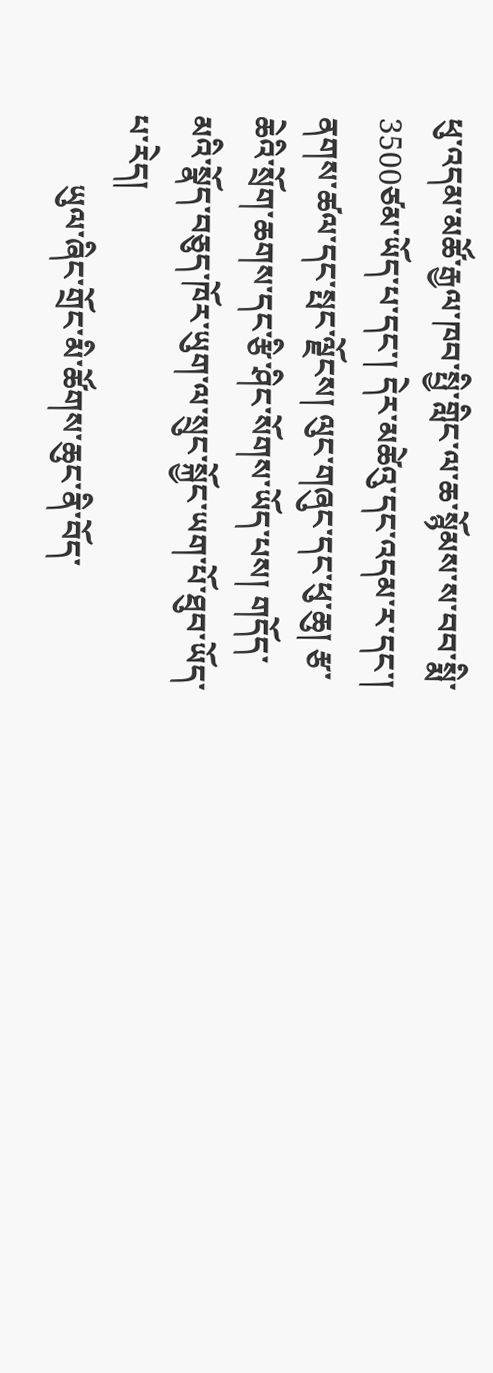ཕུ་འདམ་མཚོ་རྒྱལ་ཁབ་སྤྱི་གླིང་ལ་ཆ་སྙོམས་ས་བབ་སྨི་3500ཙམ་ཡོད་པ་དང་། དེར་མཚེའུ་དང་འདམ་ར་དང་། ནགས་ཚལ་དང་སྤང་ལྗོངས། ལུང་གཞུང་དང་ཕུ་ཆུ། རྩ་ཆེའི་སྲོག་ཆགས་དང་རྩི་ཤིང་སོགས་ཡོད་པས། གདོད་མའི་སྣོད་བཅུད་ཁོར་ཡུག་ལ་སྲུང་སྐྱོང་ཡག་པོ་ཐུབ་ཡོད་པ་རེད།
         ཡུལ་ཞིང་གྲོང་མི་ཚོགས་ཆུང་ནི་བོད་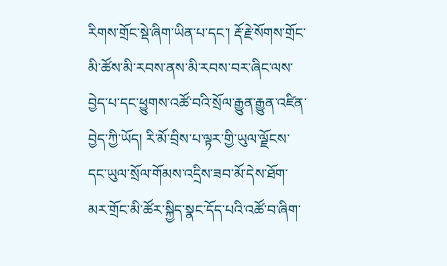རིགས་གྲོང་སྡེ་ཞིག་ཡིན་པ་དང་། རྡོ་རྗེ་སོགས་གྲོང་མི་ཚོས་མི་རབས་ནས་མི་རབས་བར་ཞིང་ལས་བྱེད་པ་དང་ཕྱུགས་འཚོ་བའི་སྲོལ་རྒྱུན་རྒྱུན་འཛིན་བྱེད་ཀྱི་ཡོད། རི་མོ་བྲིས་པ་ལྟར་གྱི་ཡུལ་ལྗོངས་དང་ཡུལ་སྲོལ་གོམས་འདྲིས་ཟབ་མོ་དེས་ཐོག་མར་གྲོང་མི་ཚོར་སྐྱིད་སྣང་དོད་པའི་འཚོ་བ་ཞིག་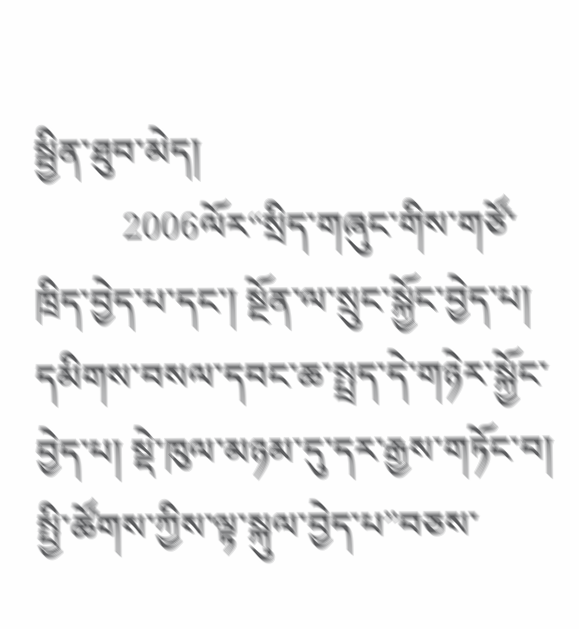སྦྱིན་ཐུབ་མེད།
          2006ལོར“སྲིད་གཞུང་གིས་གཙོ་ཁྲིད་བྱེད་པ་དང་། སྔོན་ལ་སྲུང་སྐྱོང་བྱེད་པ། དམིགས་བསལ་དབང་ཆ་སྤྲད་དེ་གཉེར་སྐྱོང་བྱེད་པ། སྡེ་ཁུལ་མཉམ་དུ་དར་རྒྱས་གཏོང་བ། སྤྱི་ཚོགས་ཀྱིས་ལྟ་སྐུལ་བྱེད་པ”བཅས་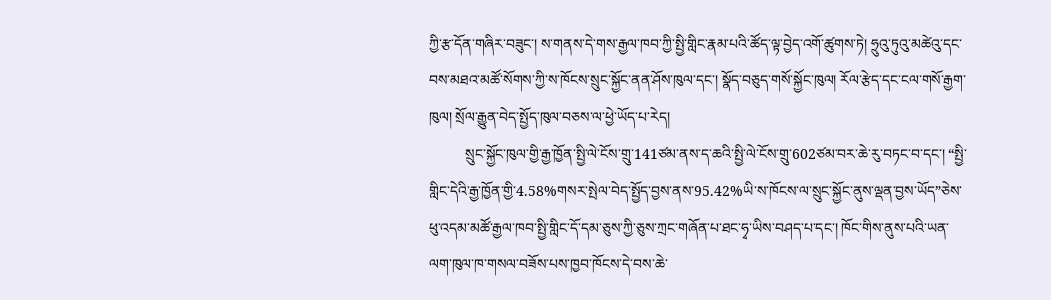ཀྱི་རྩ་དོན་གཞིར་བཟུང་། ས་གནས་དེ་གས་རྒྱལ་ཁབ་ཀྱི་སྤྱི་གླིང་རྣམ་པའི་ཚོད་ལྟ་བྱེད་འགོ་ཚུགས་ཏེ། ཧྲུའུ་ཏུའུ་མཚེའུ་དང་བས་མཐའ་མཚོ་སོགས་ཀྱི་ས་ཁོངས་སྲུང་སྐྱོང་ནན་ཤོས་ཁུལ་དང་། སྣོད་བཅུད་གསོ་སྐྱོང་ཁུལ། རོལ་རྩེད་དང་ངལ་གསོ་རྒྱག་ཁུལ། སྲོལ་རྒྱུན་བེད་སྤྱོད་ཁུལ་བཅས་ལ་ཕྱེ་ཡོད་པ་རེད།
          སྲུང་སྐྱོང་ཁུལ་གྱི་རྒྱ་ཁྱོན་སྤྱི་ལེ་ངོས་གྲུ་141ཙམ་ནས་ད་ཆའི་སྤྱི་ལེ་ངོས་གྲུ་602ཙམ་བར་ཆེ་རུ་བཏང་བ་དང་། “སྤྱི་གླིང་དེའི་རྒྱ་ཁྱོན་གྱི་4.58%གསར་སྤེལ་བེད་སྤྱོད་བྱས་ནས་95.42%ཡི་ས་ཁོངས་ལ་སྲུང་སྐྱོང་ནུས་ལྡན་བྱས་ཡོད”ཅེས་ཕུ་འདམ་མཚོ་རྒྱལ་ཁབ་སྤྱི་གླིང་དོ་དམ་ཅུས་ཀྱི་ཅུས་ཀྲང་གཞོན་པ་ཐང་ཧྭ་ཡིས་བཤད་པ་དང་། ཁོང་གིས་ནུས་པའི་ཡན་ལག་ཁུལ་ཁ་གསལ་བཟོས་པས་ཁྱབ་ཁོངས་དེ་བས་ཆེ་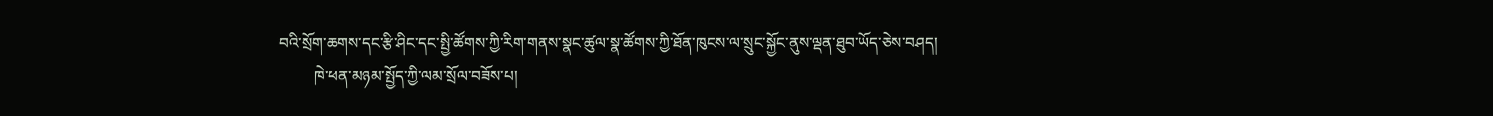བའི་སྲོག་ཆགས་དང་རྩི་ཤིང་དང་སྤྱི་ཚོགས་ཀྱི་རིག་གནས་སྣང་ཚུལ་སྣ་ཚོགས་ཀྱི་ཐོན་ཁུངས་ལ་སྲུང་སྐྱོང་ནུས་ལྡན་ཐུབ་ཡོད་ཅེས་བཤད།
         ཁེ་ཕན་མཉམ་སྤྱོད་ཀྱི་ལམ་སྲོལ་བཟོས་པ།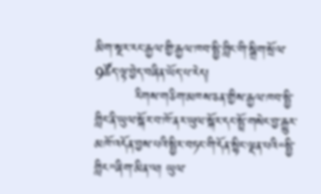མིག་སྔར་རང་རྒྱལ་གྱི་རྒྱལ་ཁབ་སྤྱི་གླིང་གི་སྒྲིག་སྲོལ་9ཚོད་ལྟ་བྱེད་བཞིན་ཡོད་པ་རེད།
         རིགས་གཅིག་མཁས་ཅན་གྱིས་རྒྱལ་ཁབ་སྤྱི་གླིང་ནི་ཡུལ་སྐོར་བ་ཁོ་ནར་ཡུལ་སྐོར་དང་སྤྲོ་གསེང་བྱ་རྒྱུར་མཁོ་འདོན་བྱས་པའི་སྤྱིར་བཏང་གི་དོན་སྙིང་ལྡན་པའི“སྤྱི་གླིང”ཞིག་མིན་ལ། ཡུལ་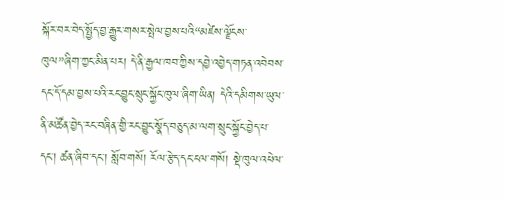སྐོར་བར་བེད་སྤྱོད་བྱ་རྒྱུར་གསར་སྤེལ་བྱས་པའི“མཛེས་ལྗོངས་ཁུལ”ཞིག་ཀྱང་མིན་པར། དེ་ནི་རྒྱལ་ཁབ་ཀྱིས་དབྱེ་འབྱེད་གཏན་འབེབས་དང་དོ་དམ་བྱས་པའི་རང་བྱུང་སྲུང་སྐྱོང་ཁུལ་ཞིག་ཡིན། དེའི་དམིགས་ཡུལ་ནི་མཚོན་བྱེད་རང་བཞིན་གྱི་རང་བྱུང་སྣོད་བཅུད་མ་ལག་སྲུང་སྐྱོང་བྱེད་པ་དང་། ཚན་ཞིབ་དང་། སློབ་གསོ། རོལ་རྩེད་དང་ངལ་གསོ། སྡེ་ཁུལ་འཕེལ་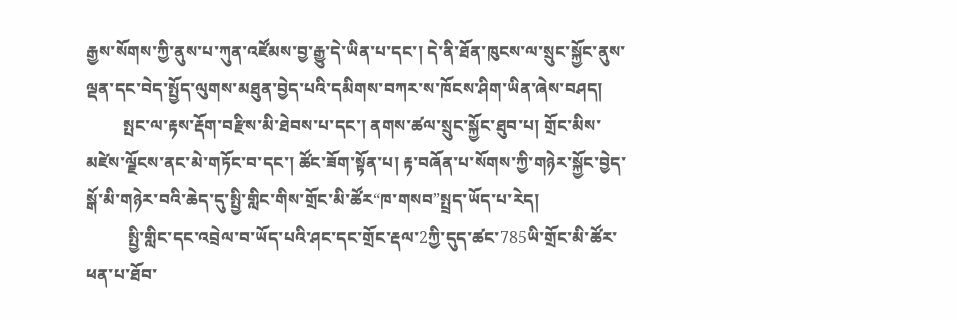རྒྱས་སོགས་ཀྱི་ནུས་པ་ཀུན་འཛོམས་བྱ་རྒྱུ་དེ་ཡིན་པ་དང་། དེ་ནི་ཐོན་ཁུངས་ལ་སྲུང་སྐྱོང་ནུས་ལྡན་དང་བེད་སྤྱོད་ལུགས་མཐུན་བྱེད་པའི་དམིགས་བཀར་ས་ཁོངས་ཤིག་ཡིན་ཞེས་བཤད།
         སྤང་ལ་རྟས་རྡོག་བརྫིས་མི་ཐེབས་པ་དང་། ནགས་ཚལ་སྲུང་སྐྱོང་ཐུབ་པ། གྲོང་མིས་མཛེས་ལྗོངས་ནང་མེ་གཏོང་བ་དང་། ཚོང་ཟོག་སྟོན་པ། རྟ་བཞོན་པ་སོགས་ཀྱི་གཉེར་སྐྱོང་བྱེད་སྒོ་མི་གཉེར་བའི་ཆེད་དུ་སྤྱི་གླིང་གིས་གྲོང་མི་ཚོར“ཁ་གསབ”སྤྲད་ཡོད་པ་རེད།
          སྤྱི་གླིང་དང་འབྲེལ་བ་ཡོད་པའི་ཤང་དང་གྲོང་རྡལ་2ཀྱི་དུད་ཚང་785ཡི་གྲོང་མི་ཚོར་ཕན་པ་ཐོབ་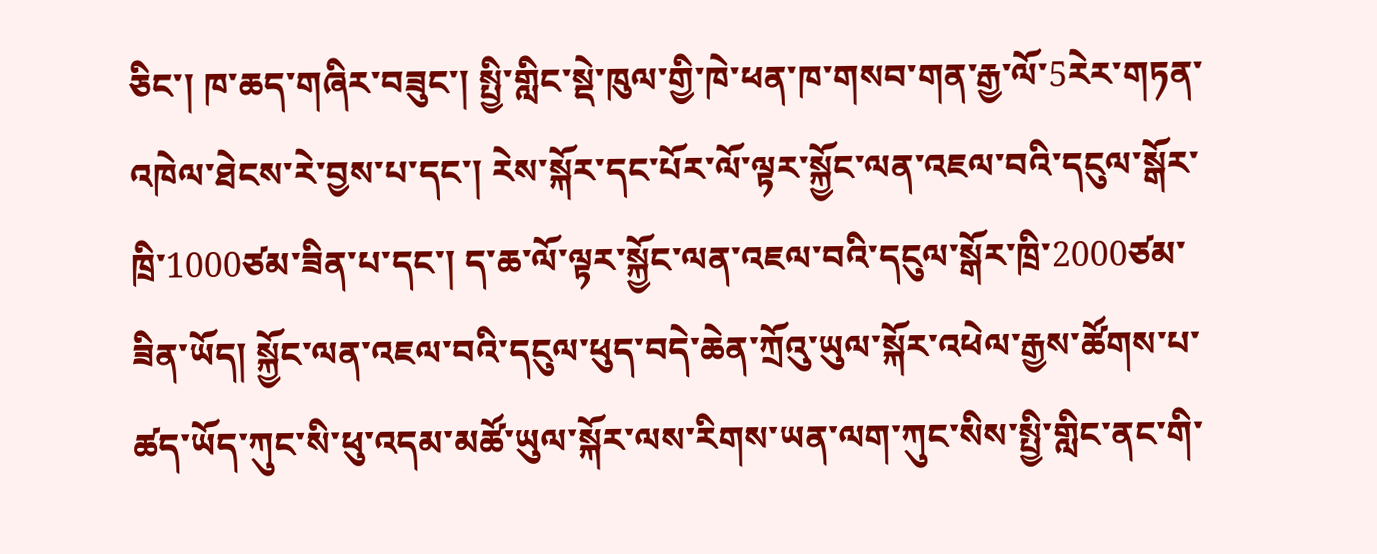ཅིང་། ཁ་ཆད་གཞིར་བཟུང་། སྤྱི་གླིང་སྡེ་ཁུལ་གྱི་ཁེ་ཕན་ཁ་གསབ་གན་རྒྱ་ལོ་5རེར་གཏན་འཁེལ་ཐེངས་རེ་བྱས་པ་དང་། རེས་སྐོར་དང་པོར་ལོ་ལྟར་སྐྱོང་ལན་འཇལ་བའི་དངུལ་སྒོར་ཁྲི་1000ཙམ་ཟིན་པ་དང་། ད་ཆ་ལོ་ལྟར་སྐྱོང་ལན་འཇལ་བའི་དངུལ་སྒོར་ཁྲི་2000ཙམ་ཟིན་ཡོད། སྐྱོང་ལན་འཇལ་བའི་དངུལ་ཕུད་བདེ་ཆེན་ཀྲོའུ་ཡུལ་སྐོར་འཕེལ་རྒྱས་ཚོགས་པ་ཚད་ཡོད་ཀུང་སི་ཕུ་འདམ་མཚོ་ཡུལ་སྐོར་ལས་རིགས་ཡན་ལག་ཀུང་སིས་སྤྱི་གླིང་ནང་གི་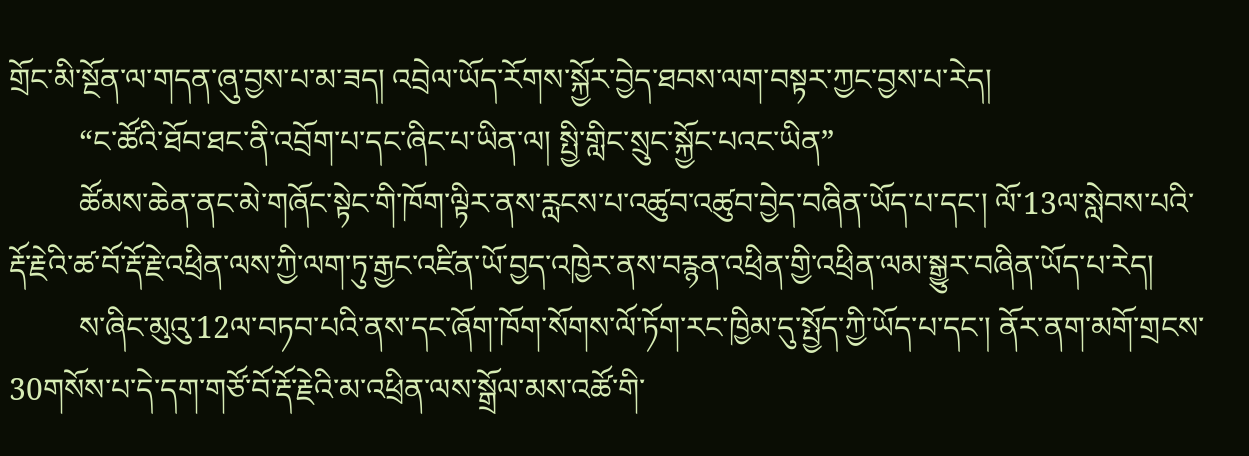གྲོང་མི་སྔོན་ལ་གདན་ཞུ་བྱས་པ་མ་ཟད། འབྲེལ་ཡོད་རོགས་སྐྱོར་བྱེད་ཐབས་ལག་བསྟར་ཀྱང་བྱས་པ་རེད།
         “ང་ཚོའི་ཐོབ་ཐང་ནི་འབྲོག་པ་དང་ཞིང་པ་ཡིན་ལ། སྤྱི་གླིང་སྲུང་སྐྱོང་པའང་ཡིན”
         ཚོམས་ཆེན་ནང་མེ་གཞོང་སྟེང་གི་ཁོག་ལྟིར་ནས་རླངས་པ་འཚུབ་འཚུབ་བྱེད་བཞིན་ཡོད་པ་དང་། ལོ་13ལ་སླེབས་པའི་རྡོ་རྗེའི་ཚ་བོ་རྡོ་རྗེ་འཕྲིན་ལས་ཀྱི་ལག་ཏུ་རྒྱང་འཛིན་ཡོ་བྱད་འཁྱེར་ནས་བརྙན་འཕྲིན་གྱི་འཕྲིན་ལམ་སྒྱུར་བཞིན་ཡོད་པ་རེད།
         ས་ཞིང་མུའུ་12ལ་བཏབ་པའི་ནས་དང་ཞོག་ཁོག་སོགས་ལོ་ཏོག་རང་ཁྱིམ་དུ་སྤྱོད་ཀྱི་ཡོད་པ་དང་། ནོར་ནག་མགོ་གྲངས་30གསོས་པ་དེ་དག་གཙོ་བོ་རྡོ་རྗེའི་མ་འཕྲིན་ལས་སྒྲོལ་མས་འཚོ་གི་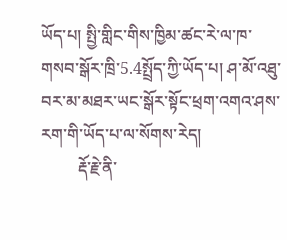ཡོད་པ། སྤྱི་གླིང་གིས་ཁྱིམ་ཚང་རེ་ལ་ཁ་གསབ་སྒོར་ཁྲི་5.4སྤྲོད་ཀྱི་ཡོད་པ། ཤ་མོ་འཐུ་བར་མ་མཐར་ཡང་སྒོར་སྟོང་ཕྲག་འགའ་ཤས་རག་གི་ཡོད་པ་ལ་སོགས་རེད།
         རྡོ་རྗེ་ནི་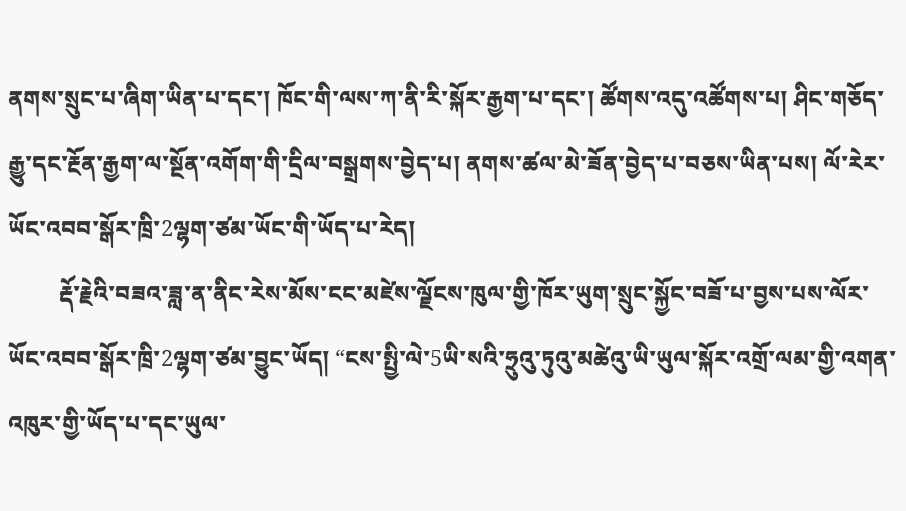ནགས་སྲུང་པ་ཞིག་ཡིན་པ་དང་། ཁོང་གི་ལས་ཀ་ནི་རི་སྐོར་རྒྱག་པ་དང་། ཚོགས་འདུ་འཚོགས་པ། ཤིང་གཅོད་རྒྱུ་དང་རྔོན་རྒྱག་ལ་སྔོན་འགོག་གི་དྲིལ་བསྒྲགས་བྱེད་པ། ནགས་ཚལ་མེ་ཟོན་བྱེད་པ་བཅས་ཡིན་པས། ལོ་རེར་ཡོང་འབབ་སྒོར་ཁྲི་2ལྷག་ཙམ་ཡོང་གི་ཡོད་པ་རེད།
         རྡོ་རྗེའི་བཟའ་ཟླ་ན་ནིང་རེས་མོས་ངང་མཛེས་ལྗོངས་ཁུལ་གྱི་ཁོར་ཡུག་སྲུང་སྐྱོང་བཟོ་པ་བྱས་པས་ལོར་ཡོང་འབབ་སྒོར་ཁྲི་2ལྷག་ཙམ་བྱུང་ཡོད། “ངས་སྤྱི་ལེ་5ཡི་སའི་ཧྲུའུ་ཏུའུ་མཚེའུ་ཡི་ཡུལ་སྐོར་འགྲོ་ལམ་གྱི་འགན་འཁུར་གྱི་ཡོད་པ་དང་ཡུལ་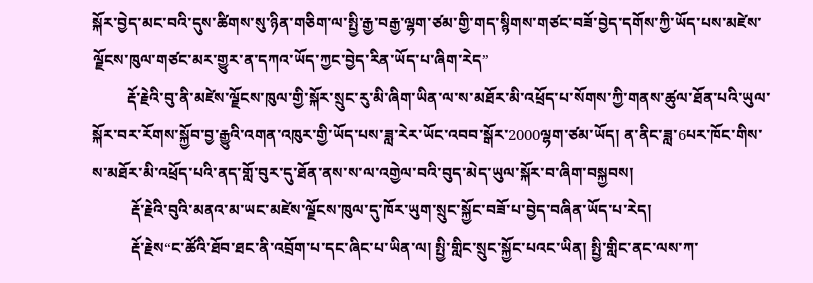སྐོར་བྱེད་མང་བའི་དུས་ཚིགས་སུ་ཉིན་གཅིག་ལ་སྤྱི་རྒྱ་བརྒྱ་ལྷག་ཙམ་གྱི་གད་སྙིགས་གཙང་བཟོ་བྱེད་དགོས་ཀྱི་ཡོད་པས་མཛེས་ལྗོངས་ཁུལ་གཙང་མར་གྱུར་ན་དཀའ་ཡོད་ཀྱང་བྱེད་རིན་ཡོད་པ་ཞིག་རེད”
         རྡོ་རྗེའི་བུ་ནི་མཛེས་ལྗོངས་ཁུལ་གྱི་སྐོར་སྲུང་རུ་མི་ཞིག་ཡིན་ལ་ས་མཐོར་མི་འཕྲོད་པ་སོགས་ཀྱི་གནས་ཚུལ་ཐོན་པའི་ཡུལ་སྐོར་བར་རོགས་སྐྱོབ་བྱ་རྒྱུའི་འགན་འཁུར་གྱི་ཡོད་པས་ཟླ་རེར་ཡོང་འབབ་སྒོར་2000ལྷག་ཙམ་ཡོད། ན་ནིང་ཟླ་6པར་ཁོང་གིས་ས་མཐོར་མི་འཕྲོད་པའི་ནད་གློ་བུར་དུ་ཐོན་ནས་ས་ལ་འགྱེལ་བའི་བུད་མེད་ཡུལ་སྐོར་བ་ཞིག་བསྐྱབས།
          རྡོ་རྗེའི་བུའི་མནའ་མ་ཡང་མཛེས་ལྗོངས་ཁུལ་དུ་ཁོར་ཡུག་སྲུང་སྐྱོང་བཟོ་པ་བྱེད་བཞིན་ཡོད་པ་རེད།
          རྡོ་རྗེས“ང་ཚོའི་ཐོབ་ཐང་ནི་འབྲོག་པ་དང་ཞིང་པ་ཡིན་ལ། སྤྱི་གླིང་སྲུང་སྐྱོང་པའང་ཡིན། སྤྱི་གླིང་ནང་ལས་ཀ་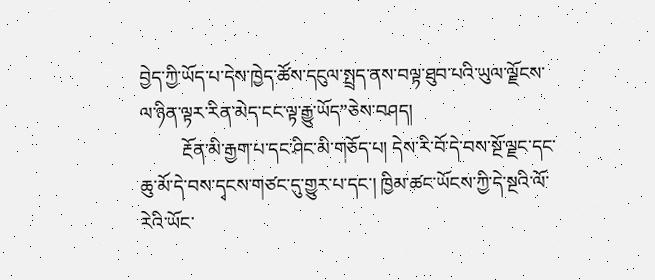བྱེད་ཀྱི་ཡོད་པ་དེས་ཁྱེད་ཚོས་དངུལ་སྤྲད་ནས་བལྟ་ཐུབ་པའི་ཡུལ་ལྗོངས་ལ་ཉིན་ལྟར་རིན་མེད་ངང་ལྟ་རྒྱུ་ཡོད”ཅེས་བཤད།
         རྔོན་མི་རྒྱག་པ་དང་ཤིང་མི་གཅོད་པ། དེས་རི་བོ་དེ་བས་སྔོ་ལྗང་དང་ཆུ་མོ་དེ་བས་དྭངས་གཙང་དུ་གྱུར་པ་དང་། ཁྱིམ་ཚང་ཡོངས་ཀྱི་དེ་སྔའི་ལོ་རེའི་ཡོང་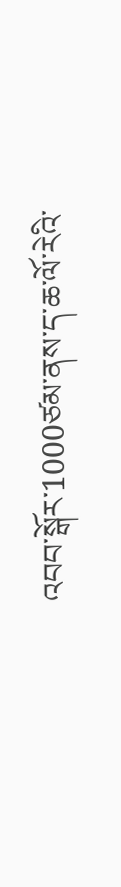འབབ་སྒོར་1000ཙམ་ནས་ད་ཆ་ལོ་རེའི་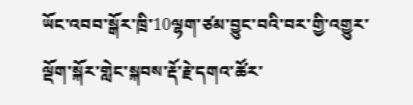ཡོང་འབབ་སྒོར་ཁྲི་10ལྷག་ཙམ་བྱུང་བའི་བར་གྱི་འགྱུར་ལྡོག་སྐོར་གླེང་སྐབས་རྡོ་རྗེ་དགའ་ཚོར་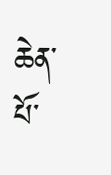ཆེན་པོ་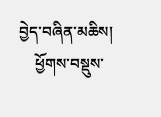བྱེད་བཞིན་མཆིས།
    ཕྱོགས་བསྡུས་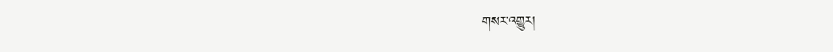གསར་འགྱུར།